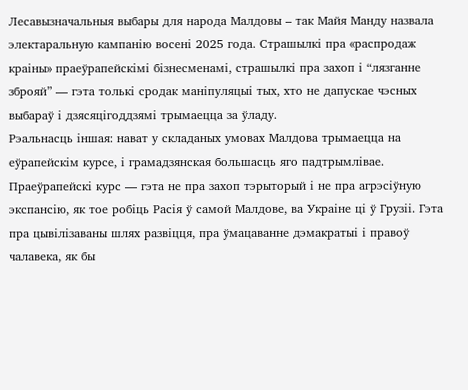Лесавызначальныя выбары для народа Малдовы – так Майя Манду назвала электаральную кампанію восені 2025 года. Страшылкі пра «распродаж краіны» праеўрапейскімі бізнесменамі, страшылкі пра захоп і “лязганне зброяй” — гэта толькі сродак маніпуляцыі тых, хто не дапускае чэсных выбараў і дзясяцігоддзямі трымаецца за ўладу.
Рэальнасць іншая: нават у складаных умовах Малдова трымаецца на еўрапейскім курсе, і грамадзянская большасць яго падтрымлівае.
Праеўрапейскі курс — гэта не пра захоп тэрыторый і не пра агрэсіўную экспансію, як тое робіць Расія ў самой Малдове, ва Украіне ці ў Грузіі. Гэта пра цывілізаваны шлях развіцця, пра ўмацаванне дэмакратыі і правоў чалавека, як бы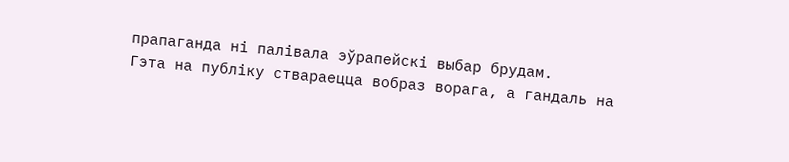прапаганда ні палівала эўрапейскі выбар брудам.
Гэта на публіку ствараецца вобраз ворага, а гандаль на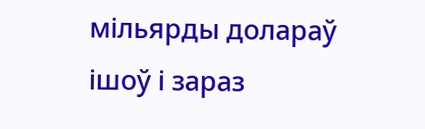мільярды долараў ішоў і зараз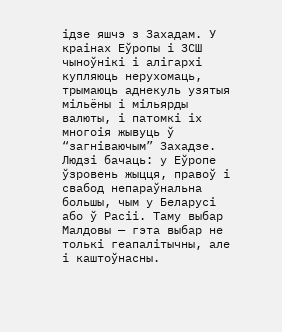ідзе яшчэ з Захадам. У краінах Еўропы і ЗСШ чыноўнікі і алігархі купляюць нерухомаць, трымаюць аднекуль узятыя мільёны і мільярды валюты, і патомкі іх многоія жывуць ў “загніваючым” Захадзе.
Людзі бачаць: у Еўропе ўзровень жыцця, правоў і свабод непараўнальна большы, чым у Беларусі або ў Расіі. Таму выбар Малдовы — гэта выбар не толькі геапалітычны, але і каштоўнасны.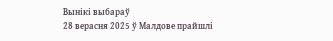Вынікі выбараў
28 верасня 2025 ў Малдове прайшлі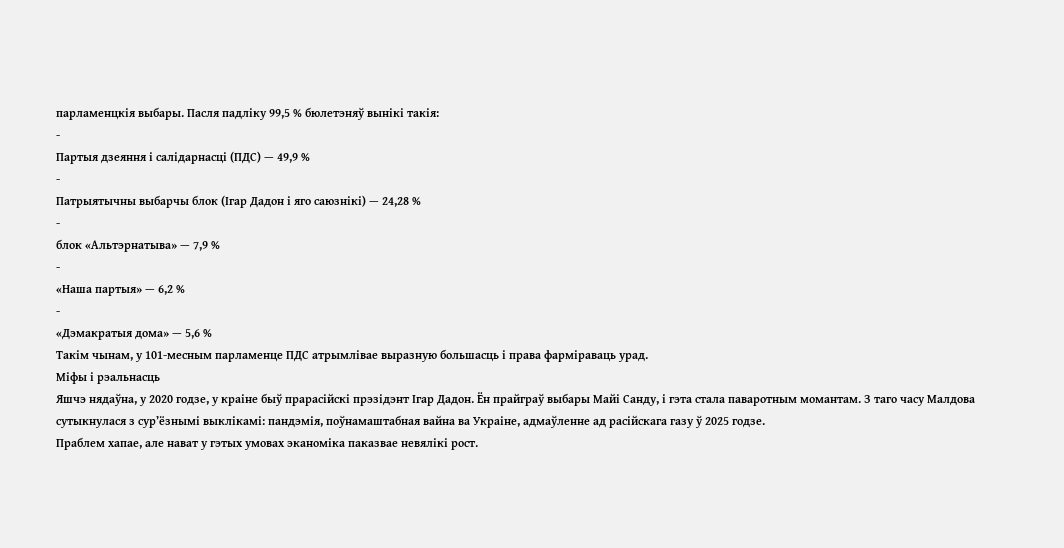парламенцкія выбары. Пасля падліку 99,5 % бюлетэняў вынікі такія:
-
Партыя дзеяння і салідарнасці (ПДС) — 49,9 %
-
Патрыятычны выбарчы блок (Ігар Дадон і яго саюзнікі) — 24,28 %
-
блок «Альтэрнатыва» — 7,9 %
-
«Наша партыя» — 6,2 %
-
«Дэмакратыя дома» — 5,6 %
Такім чынам, у 101-месным парламенце ПДС атрымлівае выразную большасць і права фарміраваць урад.
Міфы і рэальнасць
Яшчэ нядаўна, у 2020 годзе, у краіне быў прарасійскі прэзідэнт Ігар Дадон. Ён прайграў выбары Майі Санду, і гэта стала паваротным момантам. З таго часу Малдова сутыкнулася з сур’ёзнымі выклікамі: пандэмія, поўнамаштабная вайна ва Украіне, адмаўленне ад расійскага газу ў 2025 годзе.
Праблем хапае, але нават у гэтых умовах эканоміка паказвае невялікі рост.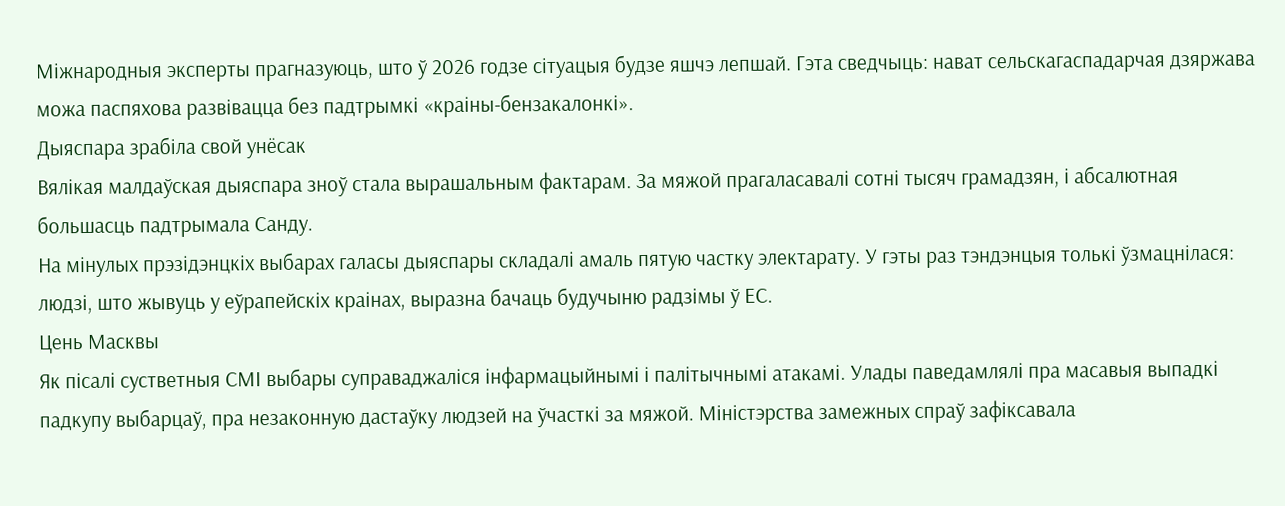Міжнародныя эксперты прагназуюць, што ў 2026 годзе сітуацыя будзе яшчэ лепшай. Гэта сведчыць: нават сельскагаспадарчая дзяржава можа паспяхова развівацца без падтрымкі «краіны-бензакалонкі».
Дыяспара зрабіла свой унёсак
Вялікая малдаўская дыяспара зноў стала вырашальным фактарам. За мяжой прагаласавалі сотні тысяч грамадзян, і абсалютная большасць падтрымала Санду.
На мінулых прэзідэнцкіх выбарах галасы дыяспары складалі амаль пятую частку электарату. У гэты раз тэндэнцыя толькі ўзмацнілася: людзі, што жывуць у еўрапейскіх краінах, выразна бачаць будучыню радзімы ў ЕС.
Цень Масквы
Як пісалі сустветныя СМІ выбары суправаджаліся інфармацыйнымі і палітычнымі атакамі. Улады паведамлялі пра масавыя выпадкі падкупу выбарцаў, пра незаконную дастаўку людзей на ўчасткі за мяжой. Міністэрства замежных спраў зафіксавала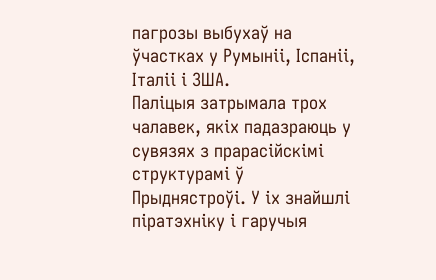пагрозы выбухаў на ўчастках у Румыніі, Іспаніі, Італіі і ЗША.
Паліцыя затрымала трох чалавек, якіх падазраюць у сувязях з прарасійскімі структурамі ў Прыднястроўі. У іх знайшлі піратэхніку і гаручыя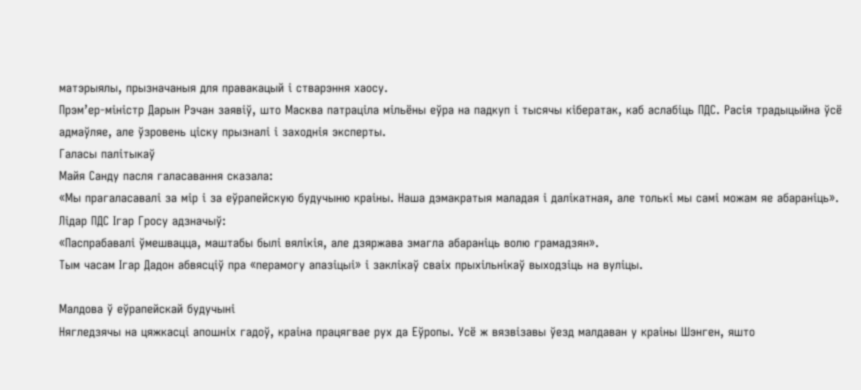матэрыялы, прызначаныя для правакацый і стварэння хаосу.
Прэм’ер-міністр Дарын Рэчан заявіў, што Масква патраціла мільёны еўра на падкуп і тысячы кібератак, каб аслабіць ПДС. Расія традыцыйна ўсё адмаўляе, але ўзровень ціску прызналі і заходнія эксперты.
Галасы палітыкаў
Майя Санду пасля галасавання сказала:
«Мы прагаласавалі за мір і за еўрапейскую будучыню краіны. Наша дэмакратыя маладая і далікатная, але толькі мы самі можам яе абараніць».
Лідар ПДС Ігар Гросу адзначыў:
«Паспрабавалі ўмешвацца, маштабы былі вялікія, але дзяржава змагла абараніць волю грамадзян».
Тым часам Ігар Дадон абвясціў пра «перамогу апазіцыі» і заклікаў сваіх прыхільнікаў выходзіць на вуліцы.

Малдова ў еўрапейскай будучыні
Нягледзячы на цяжкасці апошніх гадоў, краіна працягвае рух да Еўропы. Усё ж вязвізавы ўезд малдаван у краіны Шэнген, яшто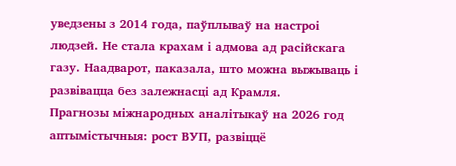уведзены з 2014 года, паўплываў на настроі людзей. Не стала крахам і адмова ад расійскага газу. Наадварот, паказала, што можна выжываць і развівацца без залежнасці ад Крамля.
Прагнозы міжнародных аналітыкаў на 2026 год аптымістычныя: рост ВУП, развіццё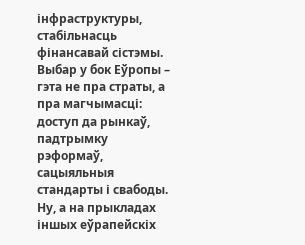інфраструктуры, стабільнасць фінансавай сістэмы.
Выбар у бок Еўропы – гэта не пра страты, а пра магчымасці: доступ да рынкаў, падтрымку рэформаў, сацыяльныя стандарты і свабоды. Ну, а на прыкладах іншых еўрапейскіх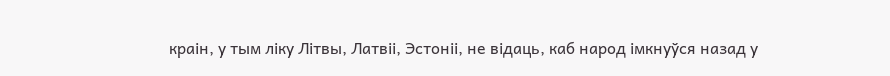краін, у тым ліку Літвы, Латвіі, Эстоніі, не відаць, каб народ імкнуўся назад у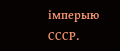імперыю СССР.